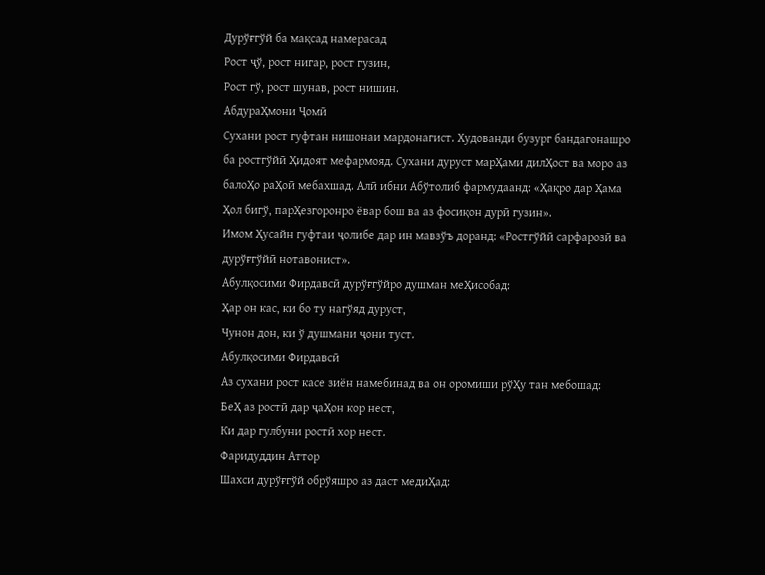Дурўғгўй ба мақсад намерасад
Рост ҷў, рост нигар, рост гузин,
Рост гў, рост шунав, рост нишин.
АбдураҲмони Ҷомӣ
Сухани рост гуфтан нишонаи мардонагист. Худованди бузург бандагонашро ба ростгўйӣ Ҳидоят мефармояд. Сухани дуруст марҲами дилҲост ва моро аз балоҲо раҲоӣ мебахшад. Алӣ ибни Абўтолиб фармудаанд: «Ҳақро дар Ҳама Ҳол бигў, парҲезгоронро ёвар бош ва аз фосиқон дурӣ гузин».
Имом Ҳусайн гуфтаи ҷолибе дар ин мавзўъ доранд: «Ростгўйӣ сарфарозӣ ва дурўғгўйӣ нотавонист».
Абулқосими Фирдавсӣ дурўғгўйро душман меҲисобад:
Ҳар он кас, ки бо ту нагўяд дуруст,
Чунон дон, ки ў душмани ҷони туст.
Абулқосими Фирдавсӣ
Аз сухани рост касе зиён намебинад ва он оромиши рўҲу тан мебошад:
БеҲ аз ростӣ дар ҷаҲон кор нест,
Ки дар гулбуни ростӣ хор нест.
Фаридуддин Аттор
Шахси дурўғгўй обрўяшро аз даст медиҲад: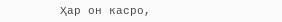Ҳар он касро,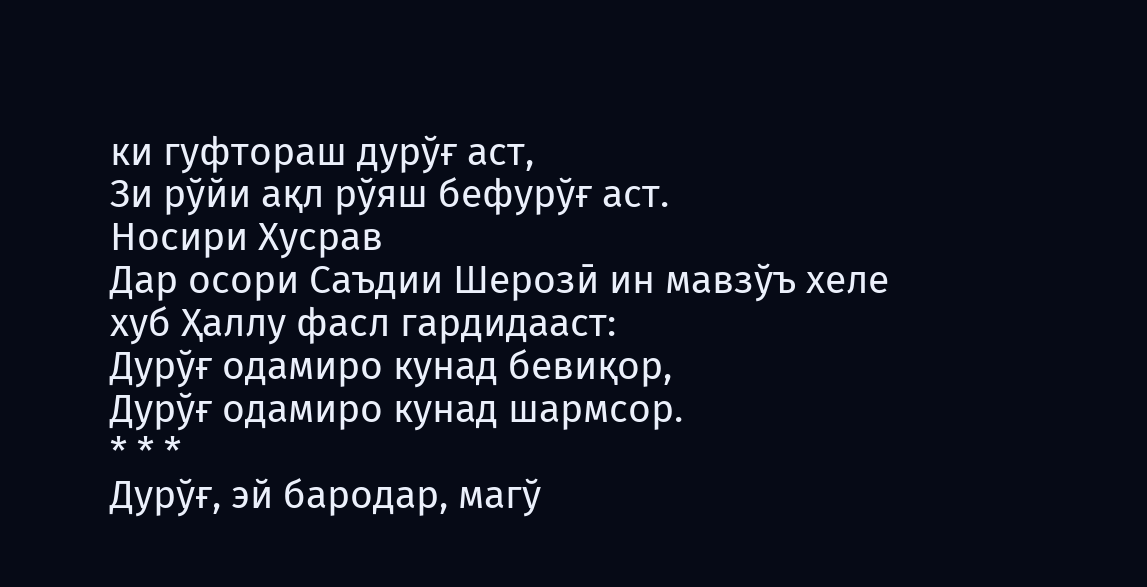ки гуфтораш дурўғ аст,
Зи рўйи ақл рўяш бефурўғ аст.
Носири Хусрав
Дар осори Саъдии Шерозӣ ин мавзўъ хеле хуб Ҳаллу фасл гардидааст:
Дурўғ одамиро кунад бевиқор,
Дурўғ одамиро кунад шармсор.
* * *
Дурўғ, эй бародар, магў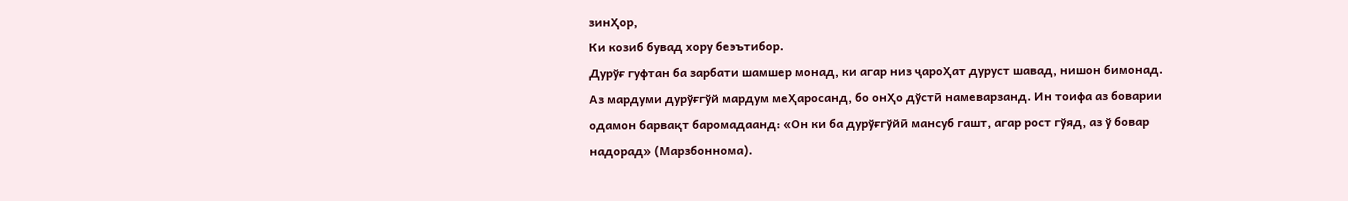зинҲор,
Ки козиб бувад хору беэътибор.
Дурўғ гуфтан ба зарбати шамшер монад, ки агар низ ҷароҲат дуруст шавад, нишон бимонад.
Аз мардуми дурўғгўй мардум меҲаросанд, бо онҲо дўстӣ намеварзанд. Ин тоифа аз боварии одамон барвақт баромадаанд: «Он ки ба дурўғгўйӣ мансуб гашт, агар рост гўяд, аз ў бовар надорад» (Марзбоннома).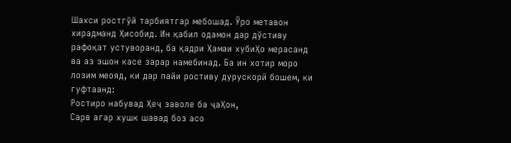Шахси ростгўй тарбиятгар мебошад. Ўро метавон хирадманд Ҳисобид. Ин қабил одамон дар дўстиву рафоқат устуворанд, ба қадри Ҳамаи хубиҲо мерасанд ва аз эшон касе зарар намебинад. Ба ин хотир моро лозим меояд, ки дар пайи ростиву дурускорӣ бошем, ки гуфтаанд:
Ростиро набувад Ҳеҷ заволе ба ҷаҲон,
Сарв агар хушк шавад боз асо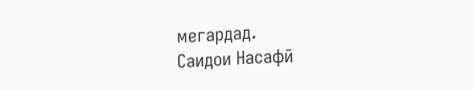мегардад.
Саидои Насафӣ